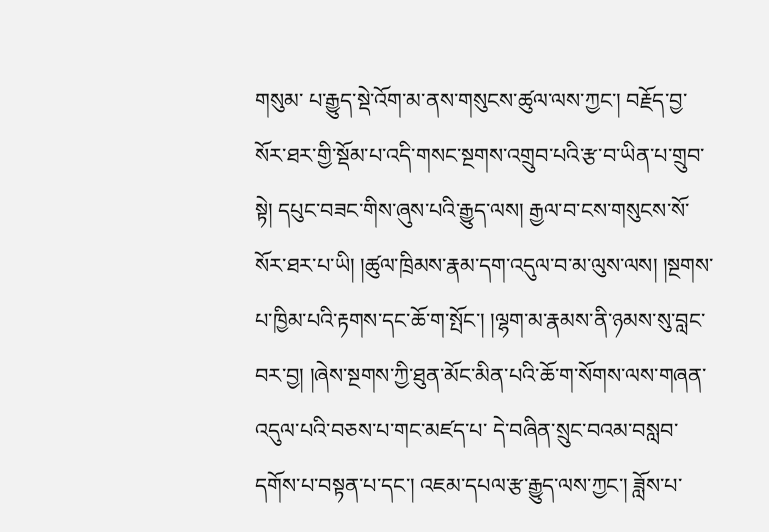གསུམ་ པ་རྒྱུད་སྡེ་འོག་མ་ནས་གསུངས་ཚུལ་ལས་ཀྱང་། བརྗོད་བྱ་སོར་ཐར་གྱི་སྡོམ་པ་འདི་གསང་སྔགས་འགྲུབ་པའི་རྩ་བ་ཡིན་པ་གྲུབ་སྟེ། དཔུང་བཟང་གིས་ཞུས་པའི་རྒྱུད་ལས། རྒྱལ་བ་ངས་གསུངས་སོ་སོར་ཐར་པ་ཡི། །ཚུལ་ཁྲིམས་རྣམ་དག་འདུལ་བ་མ་ལུས་ལས། །སྔགས་པ་ཁྱིམ་པའི་རྟགས་དང་ཆོ་ག་སྤོང་། །ལྷག་མ་རྣམས་ནི་ཉམས་སུ་བླང་བར་བྱ། །ཞེས་སྔགས་ཀྱི་ཐུན་མོང་མིན་པའི་ཆོ་ག་སོགས་ལས་གཞན་འདུལ་པའི་བཅས་པ་གང་མཛད་པ་ དེ་བཞིན་སྲུང་བའམ་བསླབ་དགོས་པ་བསྟན་པ་དང་། འཇམ་དཔལ་རྩ་རྒྱུད་ལས་ཀྱང་། ཟློས་པ་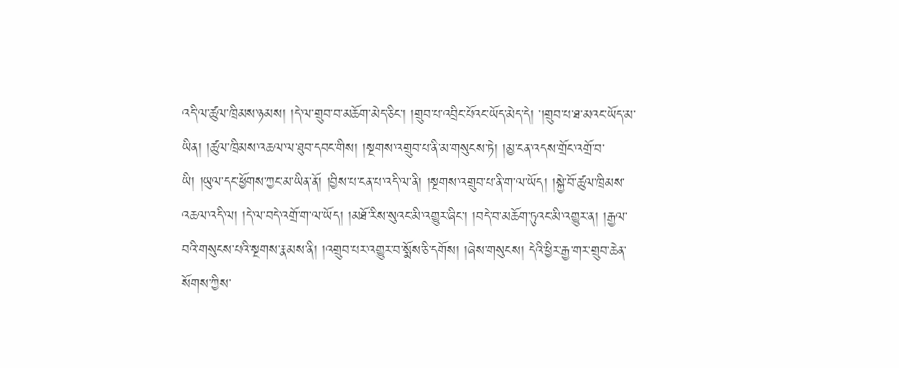འདི་ལ་ཚུལ་ཁྲིམས་ཉམས། །དེ་ལ་གྲུབ་བ་མཆོག་མེད་ཅིང་། །གྲུབ་པ་འབྲིང་པོའང་ཡོད་མེད་དེ། ་།གྲུབ་པ་ཐ་མའང་ཡོད་མ་ཡིན། །ཚུལ་ཁྲིམས་འཆལ་ལ་ཐུབ་དབང་གིས། །སྔགས་འགྲུབ་པ་ནི་མ་གསུངས་ཏེ། །མྱ་ངན་འདས་གྲོང་འགྲོ་བ་ཡི། །ཡུལ་དང་ཕྱོགས་ཀྱང་མ་ཡིན་ནོ། །བྱིས་པ་ངན་པ་འདི་ལ་ནི། །སྔགས་འགྲུབ་པ་ནི་ག་ལ་ཡོད། །སྐྱེ་བོ་ཚུལ་ཁྲིམས་འཆལ་འདི་ལ། །དེ་ལ་བདེ་འགྲོ་ག་ལ་ཡོད། །མཐོ་རིས་སུའང་མི་འགྱུར་ཞིང་། །བདེ་བ་མཆོག་ཏུའང་མི་འགྱུར་ན། །རྒྱལ་བའི་གསུངས་པའི་སྔགས་རྣམས་ནི། །འགྲུབ་པར་འགྱུར་བ་སྨོས་ཅི་དགོས། །ཞེས་གསུངས། དེའི་ཕྱིར་རྒྱ་གར་གྲུབ་ཆེན་སོགས་ཀྱིས་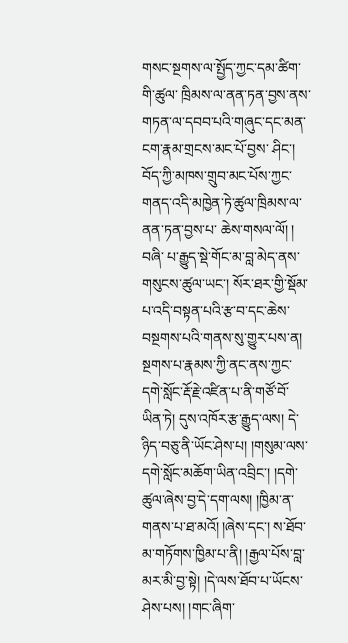གསང་སྔགས་ལ་སྤྱོད་ཀྱང་དམ་ཚིག་གི་ཚུལ་ ཁྲིམས་ལ་ནན་ཏན་བྱས་ནས་གཏན་ལ་དབབ་པའི་གཞུང་དང་མན་ངག་རྣམ་གྲངས་མང་པོ་བྱས་ ཤིང་། བོད་ཀྱི་མཁས་གྲུབ་མང་པོས་ཀྱང་གནད་འདི་མཁྱེན་ཏེ་ཚུལ་ཁྲིམས་ལ་ནན་ཏན་བྱས་པ་ ཆེས་གསལ་ལོ། །
བཞི་ པ་རྒྱུད་སྡེ་གོང་མ་བླ་མེད་ནས་གསུངས་ཚུལ་ཡང་། སོར་ཐར་གྱི་སྡོམ་པ་འདི་བསྟན་པའི་རྩ་བ་དང་ཆེས་བསྔགས་པའི་གནས་སུ་གྱུར་པས་ན། སྔགས་པ་རྣམས་ཀྱི་ནང་ནས་ཀྱང་དགེ་སློང་རྡོ་རྗེ་འཛིན་པ་ནི་གཙོ་བོ་ཡིན་ཏེ། དུས་འཁོར་རྩ་རྒྱུད་ལས། དེ་ཉིད་བཅུ་ནི་ཡོང་ཤེས་པ། །གསུམ་ལས་དགེ་སློང་མཆོག་ཡིན་འབྲིང་། །དགེ་ཚུལ་ཞེས་བྱ་དེ་དག་ལས། །ཁྱིམ་ན་གནས་པ་ཐ་མའོ། །ཞེས་དང་། ས་ཐོབ་མ་གཏོགས་ཁྱིམ་པ་ནི། །རྒྱལ་པོས་བླ་མར་མི་བྱ་སྟེ། །དེ་ལས་ཐོབ་པ་ཡོངས་ཤེས་པས། །གང་ཞིག་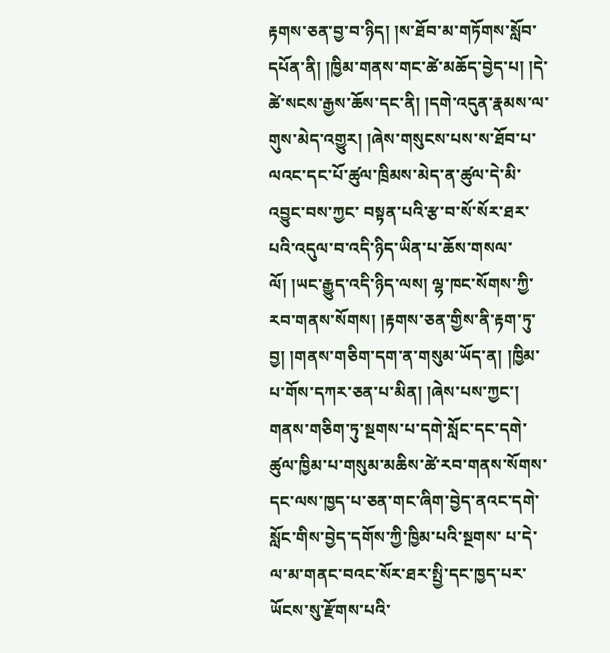རྟགས་ཅན་བྱ་བ་ཉིད། །ས་ཐོབ་མ་གཏོགས་སློབ་དཔོན་ནི། །ཁྱིམ་གནས་གང་ཚེ་མཆོད་བྱེད་པ། །དེ་ཚེ་སངས་རྒྱས་ཆོས་དང་ནི། །དགེ་འདུན་རྣམས་ལ་གུས་མེད་འགྱུར། །ཞེས་གསུངས་པས་ས་ཐོབ་པ་ལའང་དང་པོ་ཚུལ་ཁྲིམས་མེད་ན་ཚུལ་དེ་མི་འབྱུང་བས་ཀྱང་ བསྟན་པའི་རྩ་བ་སོ་སོར་ཐར་པའི་འདུལ་བ་འདི་ཉིད་ཡིན་པ་ཆོས་གསལ་ལོ། །ཡང་རྒྱུད་འདི་ཉིད་ལས། ལྷ་ཁང་སོགས་ཀྱི་རབ་གནས་སོགས། །རྟགས་ཅན་གྱིས་ནི་རྟག་ཏུ་བྱ། །གནས་གཅིག་དག་ན་གསུམ་ཡོད་ན། །ཁྱིམ་པ་གོས་དཀར་ཅན་པ་མིན། །ཞེས་པས་ཀྱང་། གནས་གཅིག་ཏུ་སྔགས་པ་དགེ་སློང་དང་དགེ་ཚུལ་ཁྱིམ་པ་གསུམ་མཆིས་ཚེ་རབ་གནས་སོགས་ དང་ལས་ཁྱད་པ་ཅན་གང་ཞིག་བྱེད་ནའང་དགེ་སློང་གིས་བྱེད་དགོས་ཀྱི་ཁྱིམ་པའི་སྔགས་ པ་དེ་ལ་མ་གནང་བའང་སོར་ཐར་སྤྱི་དང་ཁྱད་པར་ཡོངས་སུ་རྫོགས་པའི་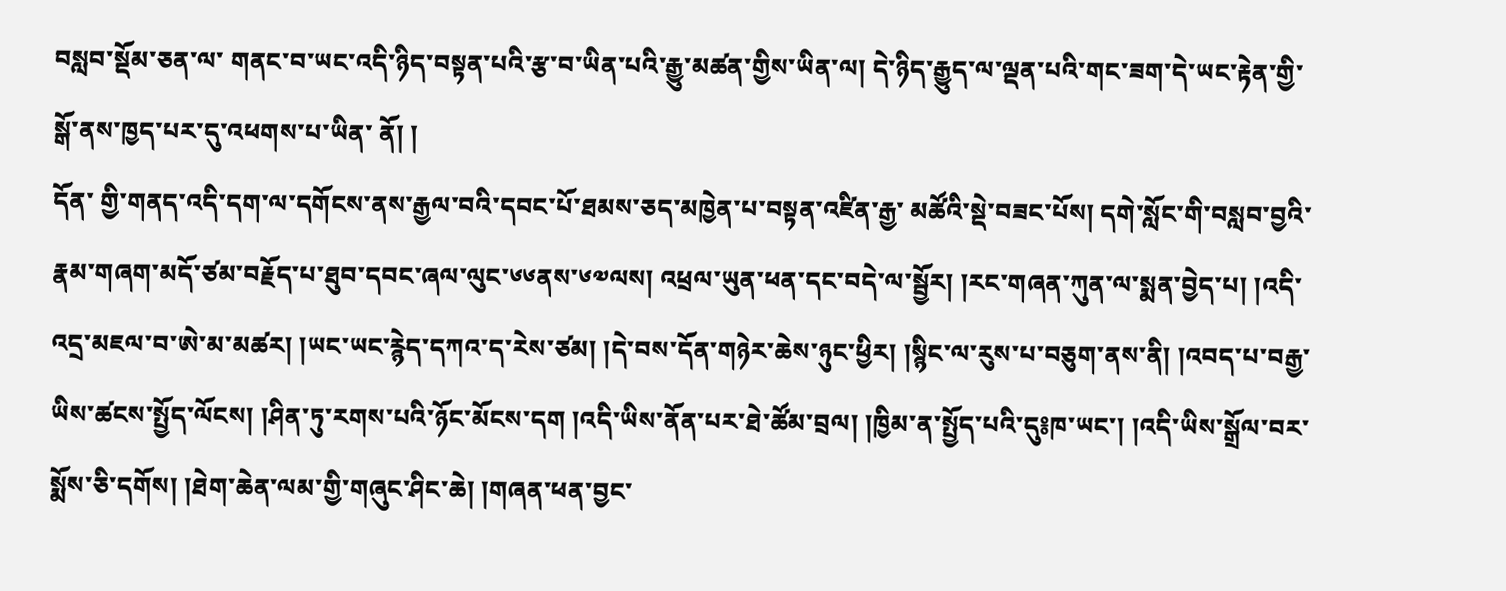བསླབ་སྡོམ་ཅན་ལ་ གནང་བ་ཡང་འདི་ཉིད་བསྟན་པའི་རྩ་བ་ཡིན་པའི་རྒྱུ་མཚན་གྱིས་ཡིན་ལ། དེ་ཉིད་རྒྱུད་ལ་ལྡན་པའི་གང་ཟག་དེ་ཡང་རྟེན་གྱི་སྒོ་ནས་ཁྱད་པར་དུ་འཕགས་པ་ཡིན་ ནོ། །
དོན་ གྱི་གནད་འདི་དག་ལ་དགོངས་ནས་རྒྱལ་བའི་དབང་པོ་ཐམས་ཅད་མཁྱེན་པ་བསྟན་འཛིན་རྒྱ་ མཚོའི་སྡེ་བཟང་པོས། དགེ་སློང་གི་བསླབ་བྱའི་རྣམ་གཞག་མདོ་ཙམ་བརྗོད་པ་ཐུབ་དབང་ཞལ་ལུང་༦༦ནས་༦༧ལས། འཕྲལ་ཡུན་ཕན་དང་བདེ་ལ་སྦྱོར། །རང་གཞན་ཀུན་ལ་སྨན་བྱེད་པ། །འདི་འདྲ་མཇལ་བ་ཨེ་མ་མཚར། །ཡང་ཡང་རྙེད་དཀའ་ད་རེས་ཙམ། །དེ་བས་དོན་གཉེར་ཆེས་ཉུང་ཕྱིར། །སྙིང་ལ་རུས་པ་བཅུག་ནས་ནི། །འབད་པ་བརྒྱ་ཡིས་ཚངས་སྤྱོད་ལོངས། །ཤིན་ཏུ་རགས་པའི་ཉོང་མོངས་དག །འདི་ཡིས་ནོན་པར་ཐེ་ཚོམ་བྲལ། །ཁྱིམ་ན་སྤྱོད་པའི་དུ༔ཁ་ཡང་། །འདི་ཡིས་སྒྲོལ་བར་སྨོས་ཅི་དགོས། །ཐེག་ཆེན་ལམ་གྱི་གཞུང་ཤིང་ཆེ། །གཞན་ཕན་བྱང་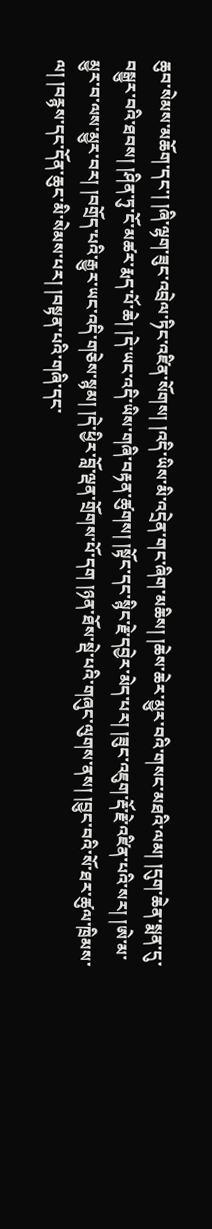ཆུབ་སེམས་མཆོག་དང་། །ཞི་ལྷག་ཟུང་འབྲེལ་ཏིང་འཛིན་སོགས། །འདི་ཡིས་མི་འདྲེན་གང་ཞིག་མཆིས། །ཆེས་ཆེར་མྱུར་བའི་གསང་མཐའི་ལམ། །དུག་ཆེན་སྨན་དུ་བསྒྱུར་བའི་ཐབས། །ཤིན་ཏུ་ངོ་མཚར་རྨད་པོ་ཆེ། །དེ་ཡང་འདི་ཡིས་གཞི་བརྟན་ཚུགས། །སྟོང་དང་སྙིང་རྗེ་དབྱེར་མེད་པར། །ཟུང་འཇུག་རྡོ་རྗེ་འཛིན་པའི་སར། །ཨེ་མ་མྱུར་བ་ལས་མྱུར་བར། །བགྲོད་པའི་རྒྱུར་ཡང་འདི་གཅེས་སྙམ། །དེ་ཕྱིར་བློ་ལྡན་གྲོགས་པོ་དག །ཉན་ཐོས་སྡེ་པའི་གཞུང་ལུགས་ནས། །བྱུང་བའི་སོ་ཐར་ཚུལ་ཁྲིམས་ལ། །བརྙས་དང་དོན་ཆུང་མི་སེམས་པར། །བསྟན་པའི་གཞི་དང་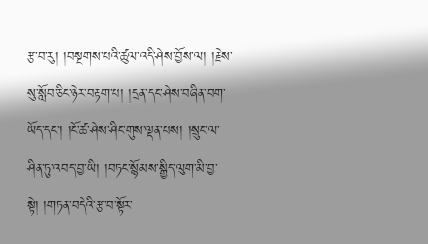རྩ་བ་རུ། །བསྔགས་པའི་ཚུལ་འདི་ཤེས་བྱོས་ལ། །རྗེས་སུ་སློབ་ཅིང་ཉེར་བརྟག་པ། །དྲན་དང་ཤེས་བཞིན་བག་ཡོད་དང་། །ངོ་ཚ་ཤེས་ཤིང་གུས་ལྡན་པས། །སྲུང་ལ་ཤིན་ཏུ་འབད་བྱ་ཡི། །བཏང་སྙོམས་སྒྱིད་ལུག་མི་བྱ་སྟེ། །གཏན་བདེའི་རྩ་བ་སྟོར་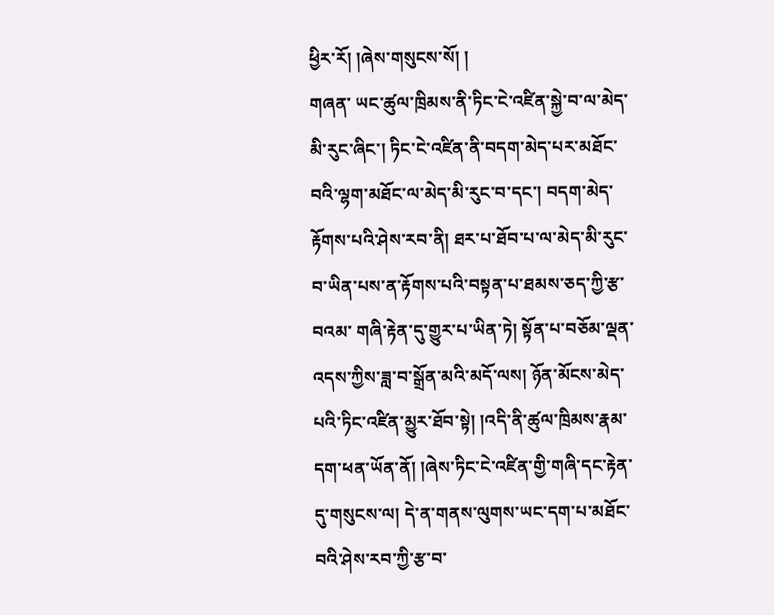ཕྱིར་རོ། །ཞེས་གསུངས་སོ། །
གཞན་ ཡང་ཚུལ་ཁྲིམས་ནི་ཏིང་ངེ་འཛིན་སྐྱེ་བ་ལ་མེད་མི་རུང་ཞིང་། ཏིང་ངེ་འཛིན་ནི་བདག་མེད་པར་མཐོང་བའི་ལྷག་མཐོང་ལ་མེད་མི་རུང་བ་དང་། བདག་མེད་རྟོགས་པའི་ཤེས་རབ་ནི། ཐར་པ་ཐོབ་པ་ལ་མེད་མི་རུང་བ་ཡིན་པས་ན་རྟོགས་པའི་བསྟན་པ་ཐམས་ཅད་ཀྱི་རྩ་བའམ་ གཞི་རྟེན་དུ་གྱུར་པ་ཡིན་ཏེ། སྟོན་པ་བཅོམ་ལྡན་འདས་ཀྱིས་ཟླ་བ་སྒྲོན་མའི་མདོ་ལས། ཉོན་མོངས་མེད་པའི་ཏིང་འཛིན་མྱུར་ཐོབ་སྟེ། །འདི་ནི་ཚུལ་ཁྲིམས་རྣམ་དག་ཕན་ཡོན་ནོ། །ཞེས་ཏིང་ངེ་འཛིན་གྱི་གཞི་དང་རྟེན་དུ་གསུངས་ལ། དེ་ན་གནས་ལུགས་ཡང་དག་པ་མཐོང་བའི་ཤེས་རབ་ཀྱི་རྩ་བ་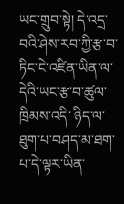ཡང་གྲུབ་སྟེ། དེ་འདྲ་བའི་ཤེས་རབ་ཀྱི་རྩ་བ་ཏིང་ངེ་འཛིན་ཡིན་ལ་དེའི་ཡང་རྩ་བ་ཚུལ་ཁྲིམས་འདི་ ཉིད་ལ་ཐུག་པ་བཤད་མ་ཐག་པ་དེ་ལྟར་ཡིན་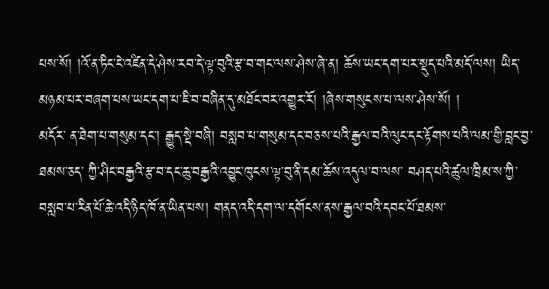པས་སོ། །འོ་ན་ཏིང་ངེ་འཛིན་དེ་ཤེས་རབ་དེ་ལྟ་བུའི་རྩ་བ་གང་ལས་ཤེས་ཞེ་ན། ཆོས་ཡང་དག་པར་སྡུད་པའི་མདོ་ལས། ཡིད་མཉམ་པར་བཞག་པས་ཡང་དག་པ་ཇི་བ་བཞིན་དུ་མཐོང་བར་འགྱུར་རོ། །ཞེས་གསུངས་པ་ལས་ཤེས་སོ། །
མདོར་ ན་ཐེག་པ་གསུམ་དང་། རྒྱུད་སྡེ་བཞི། བསླབ་པ་གསུམ་དང་བཅས་པའི་རྒྱལ་བའི་ལུང་དང་རྟོགས་པའི་ལམ་གྱི་བླང་བྱ་ཐམས་ཅད་ ཀྱི་ཤིང་བརྒྱའི་རྩ་བ་དང་ཆུ་བརྒྱའི་འབྱུང་ཁུངས་ལྟ་བུ་ནི་དམ་ཆོས་འདུལ་བ་ལས་ བཤད་པའི་ཚུལ་ཁྲིམ་ས་ཀྱི་བསླབ་པ་རིན་པོ་ཆེ་འདི་ཉིད་ཁོ་ན་ཡིན་པས། གནད་འདི་དག་ལ་དགོངས་ནས་རྒྱལ་བའི་དབང་པོ་ཐམས་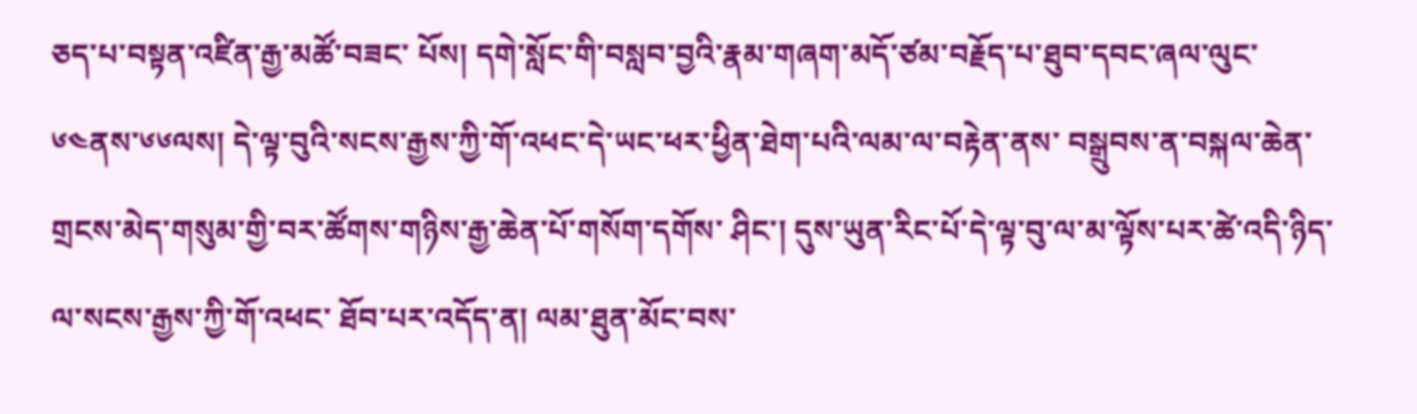ཅད་པ་བསྟན་འཛིན་རྒྱ་མཚོ་བཟང་ པོས། དགེ་སློང་གི་བསླབ་བྱའི་རྣམ་གཞག་མདོ་ཙམ་བརྗོད་པ་ཐུབ་དབང་ཞལ་ལུང་༦༤ནས་༦༦ལས། དེ་ལྟ་བུའི་སངས་རྒྱས་ཀྱི་གོ་འཕང་དེ་ཡང་ཕར་ཕྱིན་ཐེག་པའི་ལམ་ལ་བརྟེན་ནས་ བསྒྲུབས་ན་བསྐལ་ཆེན་གྲངས་མེད་གསུམ་གྱི་བར་ཚོགས་གཉིས་རྒྱ་ཆེན་པོ་གསོག་དགོས་ ཤིང་། དུས་ཡུན་རིང་པོ་དེ་ལྟ་བུ་ལ་མ་ལྟོས་པར་ཚེ་འདི་ཉིད་ལ་སངས་རྒྱས་ཀྱི་གོ་འཕང་ ཐོབ་པར་འདོད་ན། ལམ་ཐུན་མོང་བས་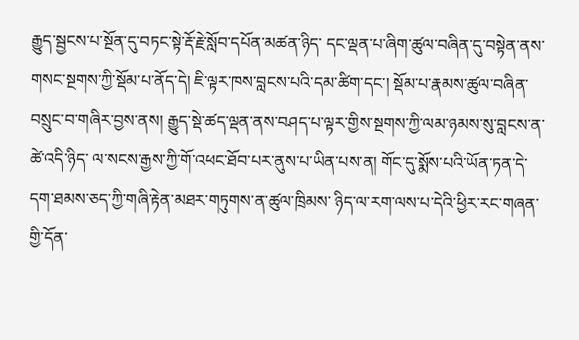རྒྱུད་སྦྱངས་པ་སྔོན་དུ་བཏང་སྟེ་རྡོ་རྗེ་སློབ་དཔོན་མཚན་ཉིད་ དང་ལྡན་པ་ཞིག་ཚུལ་བཞིན་དུ་བསྟེན་ནས་གསང་སྔགས་ཀྱི་སྡོམ་པ་ནོད་དེ། ཇི་ལྟར་ཁས་བླངས་པའི་དམ་ཚིག་དང་། སྡོམ་པ་རྣམས་ཚུལ་བཞིན་བསྲུང་བ་གཞིར་བྱས་ནས། རྒྱུད་སྡེ་ཚད་ལྡན་ནས་བཤད་པ་ལྟར་གྱིས་སྔགས་ཀྱི་ལམ་ཉམས་སུ་བླངས་ན་ཚེ་འདི་ཉིད་ ལ་སངས་རྒྱས་ཀྱི་གོ་འཕང་ཐོབ་པར་ནུས་པ་ཡིན་པས་ན། གོང་དུ་སྨོས་པའི་ཡོན་ཏན་དེ་དག་ཐམས་ཅད་ཀྱི་གཞི་རྟེན་མཐར་གཏུགས་ན་ཚུལ་ཁྲིམས་ ཉིད་ལ་རག་ལས་པ་དེའི་ཕྱིར་རང་གཞན་གྱི་དོན་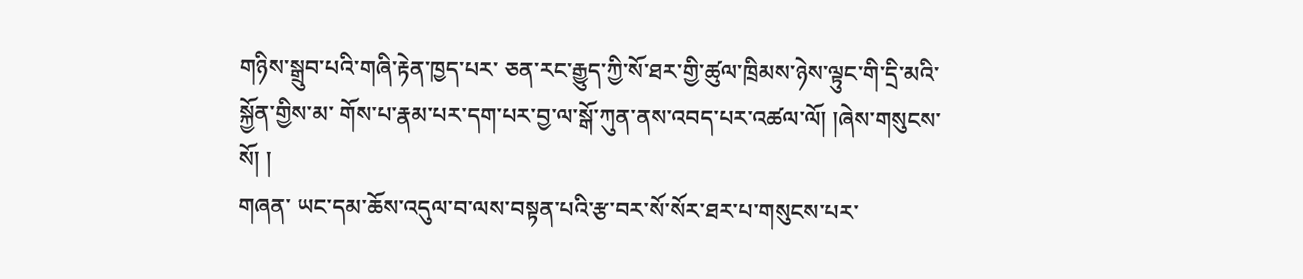གཉིས་སྒྲུབ་པའི་གཞི་རྟེན་ཁྱད་པར་ ཅན་རང་རྒྱུད་ཀྱི་སོ་ཐར་གྱི་ཚུལ་ཁྲིམས་ཉེས་ལྟུང་གི་དྲི་མའི་སྐྱོན་གྱིས་མ་ གོས་པ་རྣམ་པར་དག་པར་བྱ་ལ་སྒོ་ཀུན་ནས་འབད་པར་འཚལ་ལོ། །ཞེས་གསུངས་སོ། །
གཞན་ ཡང་དམ་ཆོས་འདུལ་བ་ལས་བསྟན་པའི་རྩ་བར་སོ་སོར་ཐར་པ་གསུངས་པར་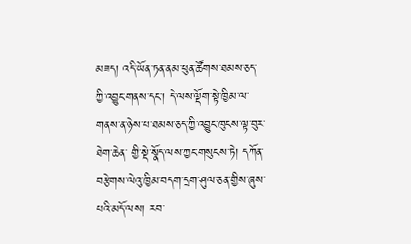མཟད། འདི་ཡོན་ཏན་ནམ་ཕུན་ཚོགས་ཐམས་ཅད་ཀྱི་འབྱུང་གནས་དང་། དེ་ལས་ལྡོག་སྟེ་ཁྱིམ་ལ་གནས་ན་ཉེས་པ་ཐམས་ཅད་ཀྱི་འབྱུང་ཁུངས་ལྟ་བུར་ཐེག་ཆེན་ གྱི་སྡེ་སྣོད་ལས་ཀྱང་གསུངས་ཏེ། དཀོན་བརྩེགས་ལེའུ་ཁྱིམ་བདག་དྲག་ཤུལ་ཅན་གྱིས་ཞུས་པའི་མདོ་ལས། རབ་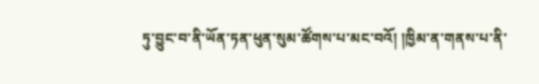ཏུ་བྱུང་བ་ནི་ཡོན་ཏན་ཕུན་སུམ་ཚོགས་པ་མང་བའོ། །ཁྱིམ་ན་གནས་པ་ནི་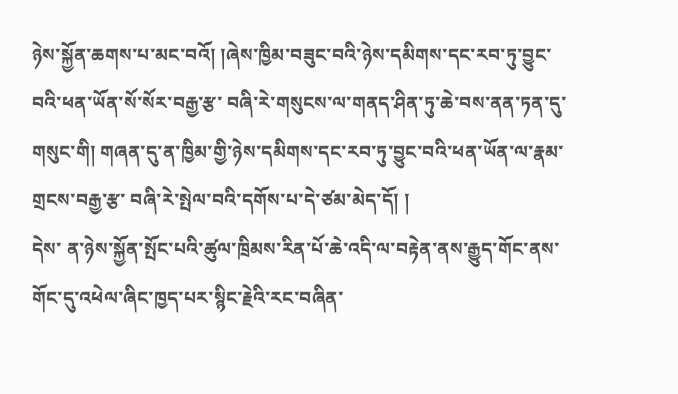ཉེས་སྐྱོན་ཆགས་པ་མང་བའོ། །ཞེས་ཁྱིམ་བཟུང་བའི་ཉེས་དམིགས་དང་རབ་ཏུ་བྱུང་བའི་ཕན་ཡོན་སོ་སོར་བརྒྱ་རྩ་ བཞི་རེ་གསུངས་ལ་གནད་ཤིན་ཏུ་ཆེ་བས་ནན་ཏན་དུ་གསུང་གི། གཞན་དུ་ན་ཁྱིམ་གྱི་ཉེས་དམིགས་དང་རབ་ཏུ་བྱུང་བའི་ཕན་ཡོན་ལ་རྣམ་གྲངས་བརྒྱ་རྩ་ བཞི་རེ་སྤེལ་བའི་དགོས་པ་དེ་ཙམ་མེད་དོ། །
དེས་ ན་ཉེས་སྐྱོན་སྤོང་པའི་ཚུལ་ཁྲིམས་རིན་པོ་ཆེ་འདི་ལ་བརྟེན་ནས་རྒྱུད་གོང་ནས་ གོང་དུ་འཕེལ་ཞིང་ཁྱད་པར་སྙིང་རྗེའི་རང་བཞིན་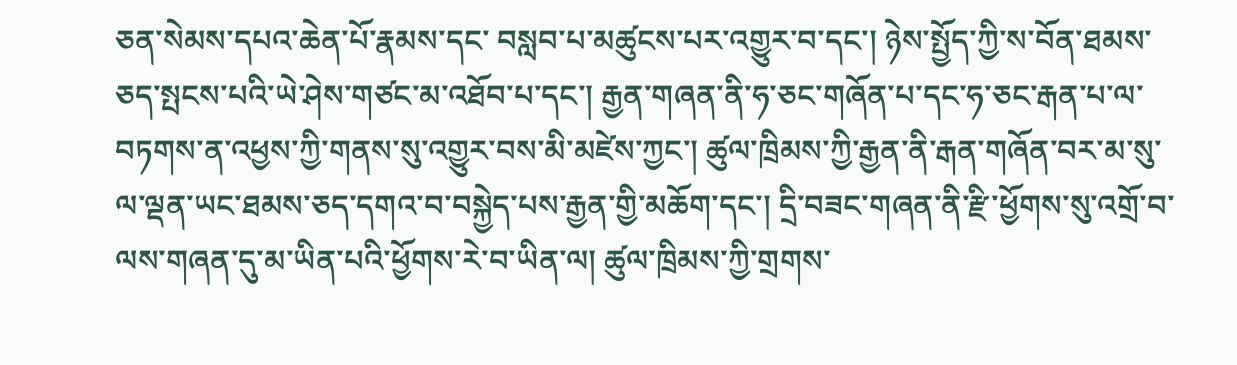ཅན་སེམས་དཔའ་ཆེན་པོ་རྣམས་དང་ བསླབ་པ་མཚུངས་པར་འགྱུར་བ་དང་། ཉེས་སྤྱོད་ཀྱི་ས་བོན་ཐམས་ཅད་སྤངས་པའི་ཡེ་ཤེས་གཙང་མ་འཐོབ་པ་དང་། རྒྱན་གཞན་ནི་ཧ་ཅང་གཞོན་པ་དང་ཧ་ཅང་རྒན་པ་ལ་བཏགས་ན་འཕྱས་ཀྱི་གནས་སུ་འགྱུར་བས་མི་མཛེས་ཀྱང་། ཚུལ་ཁྲིམས་ཀྱི་རྒྱན་ནི་རྒན་གཞོན་བར་མ་སུ་ལ་ལྡན་ཡང་ཐམས་ཅད་དགའ་བ་བསྐྱེད་པས་རྒྱན་གྱི་མཆོག་དང་། དྲི་བཟང་གཞན་ནི་རྫི་ཕྱོགས་སུ་འགྲོ་བ་ལས་གཞན་དུ་མ་ཡིན་པའི་ཕྱོགས་རེ་བ་ཡིན་ལ། ཚུལ་ཁྲིམས་ཀྱི་གྲགས་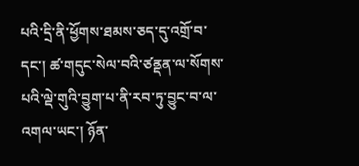པའི་དྲི་ནི་ཕྱོགས་ཐམས་ཅད་དུ་འགྲོ་བ་དང་། ཚ་གདུང་སེལ་བའི་ཙནྡན་ལ་སོགས་པའི་ལྡེ་གུའི་བྱུག་པ་ནི་རབ་ཏུ་བྱུང་བ་ལ་འགལ་ཡང་། ཉོན་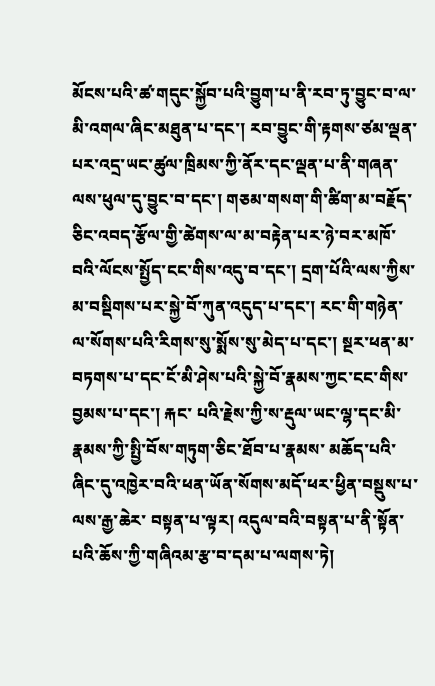མོངས་པའི་ཚ་གདུང་སྐྱོབ་པའི་བྱུག་པ་ནི་རབ་ཏུ་བྱུང་བ་ལ་མི་འགལ་ཞིང་མཐུན་པ་དང་། རབ་བྱུང་གི་རྟགས་ཙམ་ལྡན་པར་འདྲ་ཡང་ཚུལ་ཁྲིམས་ཀྱི་ནོར་དང་ལྡན་པ་ནི་གཞན་ལས་ཕུལ་དུ་བྱུང་བ་དང་། གཅམ་གསག་གི་ཚིག་མ་བརྗོད་ཅིང་འབད་རྩོལ་གྱི་ཚེགས་ལ་མ་བརྟེན་པར་ཉེ་བར་མཁོ་བའི་ལོངས་སྤྱོད་ངང་གིས་འདུ་བ་དང་། དྲག་པོའི་ལས་ཀྱིས་མ་བསྡིགས་པར་སྐྱེ་བོ་ཀུན་འདུད་པ་དང་། རང་གི་གཉེན་ལ་སོགས་པའི་རིགས་སུ་སྨོས་སུ་མེད་པ་དང་། སྔར་ཕན་མ་བཏགས་པ་དང་ངོ་མི་ཤེས་པའི་སྐྱེ་བོ་རྣམས་ཀྱང་ངང་གིས་བྱམས་པ་དང་། རྐང་ པའི་རྗེས་ཀྱི་ས་རྡུལ་ཡང་ལྷ་དང་མི་རྣམས་ཀྱི་སྤྱི་བོས་གཏུག་ཅིང་ཐོབ་པ་རྣམས་ མཆོད་པའི་ཞིང་དུ་འཁྱེར་བའི་ཕན་ཡོན་སོགས་མདོ་ཕར་ཕྱིན་བསྡུས་པ་ལས་རྒྱ་ཆེར་ བསྟན་པ་ལྟར། འདུལ་བའི་བསྟན་པ་ནི་སྟོན་པའི་ཆོས་ཀྱི་གཞིའམ་རྩ་བ་དམ་པ་ལགས་ཏེ།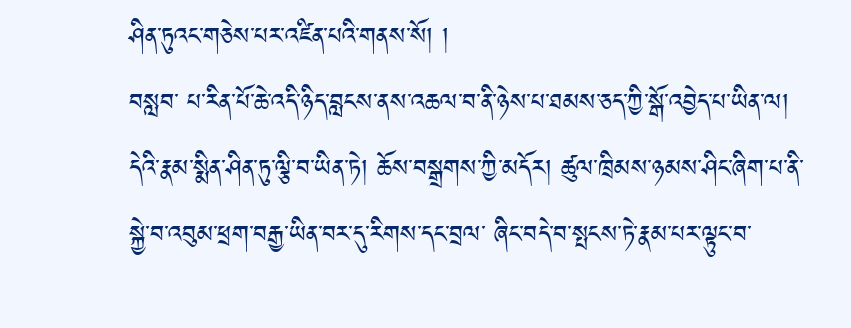ཤིན་ཏུའང་གཅེས་པར་འཛིན་པའི་གནས་སོ། །
བསླབ་ པ་རིན་པོ་ཆེ་འདི་ཉིད་བླངས་ནས་འཆལ་བ་ནི་ཉེས་པ་ཐམས་ཅད་ཀྱི་སྒོ་འབྱེད་པ་ཡིན་ལ། དེའི་རྣམ་སྨིན་ཤིན་ཏུ་ལྕི་བ་ཡིན་ཏེ། ཆོས་བསྒྲགས་ཀྱི་མདོར། ཚུལ་ཁྲིམས་ཉམས་ཤིང་ཞིག་པ་ནི་སྐྱེ་བ་འབུམ་ཕྲག་བརྒྱ་ཡིན་བར་དུ་རིགས་དང་བྲལ་ ཞིང་བདེ་བ་སྤངས་ཏེ་རྣམ་པར་ལྟུང་བ་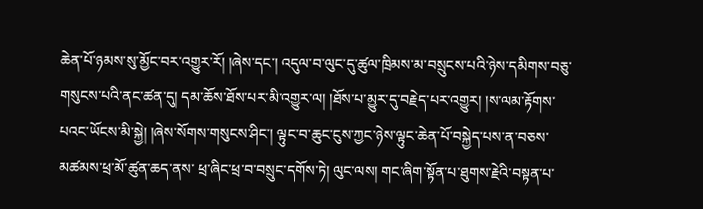ཆེན་པོ་ཉམས་སུ་མྱོང་བར་འགྱུར་རོ། །ཞེས་དང་། འདུལ་བ་ལུང་དུ་ཚུལ་ཁྲིམས་མ་བསྲུངས་པའི་ཉེས་དམིགས་བཅུ་གསུངས་པའི་ནང་ཚན་དུ། དམ་ཆོས་ཐོས་པར་མི་འགྱུར་ལ། །ཐོས་པ་མྱུར་དུ་བརྗེད་པར་འགྱུར། །ས་ལམ་རྟོགས་པའང་ཡོངས་མི་སྐྱེ། །ཞེས་སོགས་གསུངས་ཤིང་། ལྟུང་བ་ཆུང་ངུས་ཀྱང་ཉེས་ལྟུང་ཆེན་པོ་བསྐྱེད་པས་ན་བཅས་མཚམས་ཕྲ་མོ་ཚུན་ཆད་ནས་ ཕྲ་ཞིང་ཕྲ་བ་བསྲུང་དགོས་ཏེ། ལུང་ལས། གང་ཞིག་སྟོན་པ་ཐུགས་རྗེའི་བསྟན་པ་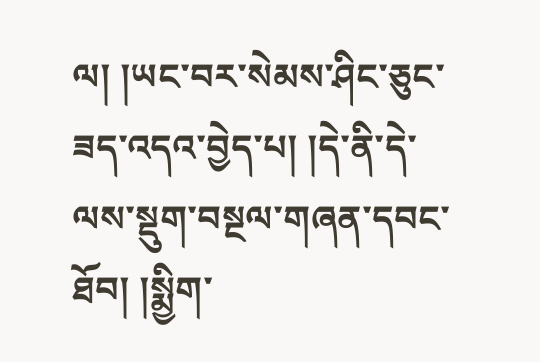ལ། །ཡང་བར་སེམས་ཤིང་ཅུང་ཟད་འདའ་བྱེད་པ། །དེ་ནི་དེ་ལས་སྡུག་བསྔལ་གཞན་དབང་ཐོབ། །སྨྱིག་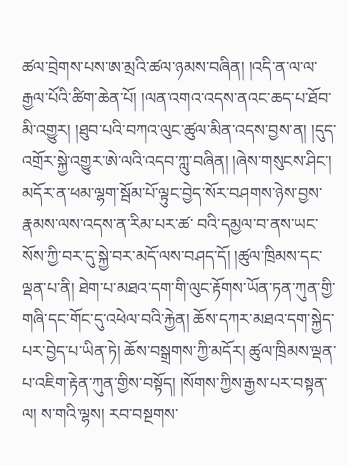ཚལ་བྲེགས་པས་ཨ་མྲའི་ཚལ་ཉམས་བཞིན། །འདི་ན་ལ་ལ་རྒྱལ་པོའི་ཚིག་ཆེན་པོ། །ལན་འགའ་འདས་ནའང་ཆད་པ་ཐོབ་མི་འགྱུར། །ཐུབ་པའི་བཀའ་ལུང་ཚུལ་མིན་འདས་བྱས་ན། །དུད་འགྲོར་སྐྱེ་འགྱུར་ཨེ་ལའི་འདབ་ཀླུ་བཞིན། །ཞེས་གསུངས་ཤིང་། མདོར་ན་ཕམ་ལྷག་སྦོམ་པོ་ལྟུང་བྱེད་སོར་བཤགས་ཉེས་བྱས་རྣམས་ལས་འདས་ན་རིམ་པར་ཚ་ བའི་དམྱལ་བ་ནས་ཡང་སོས་ཀྱི་བར་དུ་སྐྱེ་བར་མདོ་ལས་བཤད་དོ། །ཚུལ་ཁྲིམས་དང་ལྡན་པ་ནི། ཐེག་པ་མཐའ་དག་གི་ལུང་རྟོགས་ཡོན་ཏན་ཀུན་གྱི་གཞི་དང་གོང་དུ་འཕེལ་བའི་རྐྱེན། ཆོས་དཀར་མཐའ་དག་སྐྱེད་པར་བྱེད་པ་ཡིན་ཏེ། ཆོས་བསྒྲགས་ཀྱི་མདོར། ཚུལ་ཁྲིམས་ལྡན་པ་འཇིག་རྟེན་ཀུན་གྱིས་བསྟོད། །སོགས་ཀྱིས་རྒྱས་པར་བསྟན་ལ། ས་གའི་ལྷས། རབ་བསྔགས་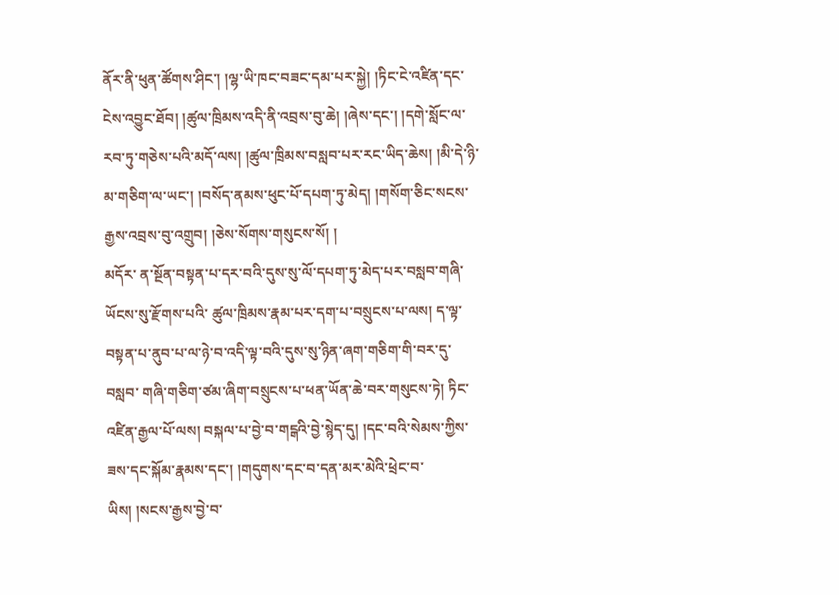ནོར་ནི་ཕུན་ཚོགས་ཤིང་། །ལྷ་ཡི་ཁང་བཟང་དམ་པར་སྐྱེ། །ཏིང་ངེ་འཛིན་དང་ངེས་འབྱུང་ཐོབ། །ཚུལ་ཁྲིམས་འདི་ནི་འབྲས་བུ་ཆེ། །ཞེས་དང་། །དགེ་སློང་ལ་རབ་ཏུ་གཅེས་པའི་མདོ་ལས། །ཚུལ་ཁྲིམས་བསླབ་པར་རང་ཡིད་ཆེས། །མི་དེ་ཉི་མ་གཅིག་ལ་ཡང་། །བསོད་ནམས་ཕུང་པོ་དཔག་ཏུ་མེད། །གསོག་ཅིང་སངས་རྒྱས་འབྲས་བུ་འགྲུབ། །ཅེས་སོགས་གསུངས་སོ། །
མདོར་ ན་སྔོན་བསྟན་པ་དར་བའི་དུས་སུ་ལོ་དཔག་ཏུ་མེད་པར་བསླབ་གཞི་ཡོངས་སུ་རྫོགས་པའི་ ཚུལ་ཁྲིམས་རྣམ་པར་དག་པ་བསྲུངས་པ་ལས། ད་ལྟ་བསྟན་པ་ནུབ་པ་ལ་ཉེ་བ་འདི་ལྟ་བའི་དུས་སུ་ཉིན་ཞག་གཅིག་གི་བར་དུ་བསླབ་ གཞི་གཅིག་ཙམ་ཞིག་བསྲུངས་པ་ཕན་ཡོན་ཆེ་བར་གསུངས་ཏེ། ཏིང་འཛིན་རྒྱལ་པོ་ལས། བསྐལ་པ་བྱེ་བ་གངྒའི་བྱེ་སྙེད་དུ། །དང་བའི་སེམས་ཀྱིས་ཟས་དང་སྐོམ་རྣམས་དང་། །གདུགས་དང་བ་དན་མར་མེའི་ཕྲེང་བ་ཡིས། །སངས་རྒྱས་བྱེ་བ་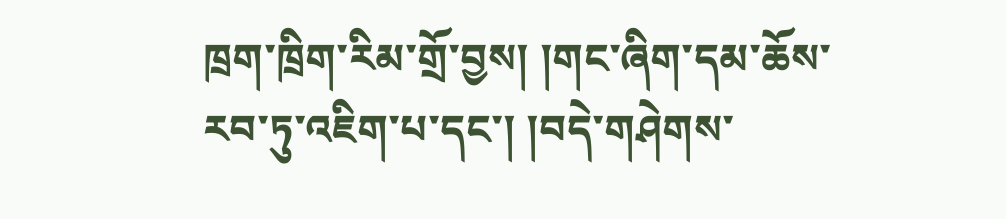ཁྲག་ཁྲིག་རིམ་གྲོ་བྱས། །གང་ཞིག་དམ་ཆོས་རབ་ཏུ་འཇིག་པ་དང་། །བདེ་གཤེགས་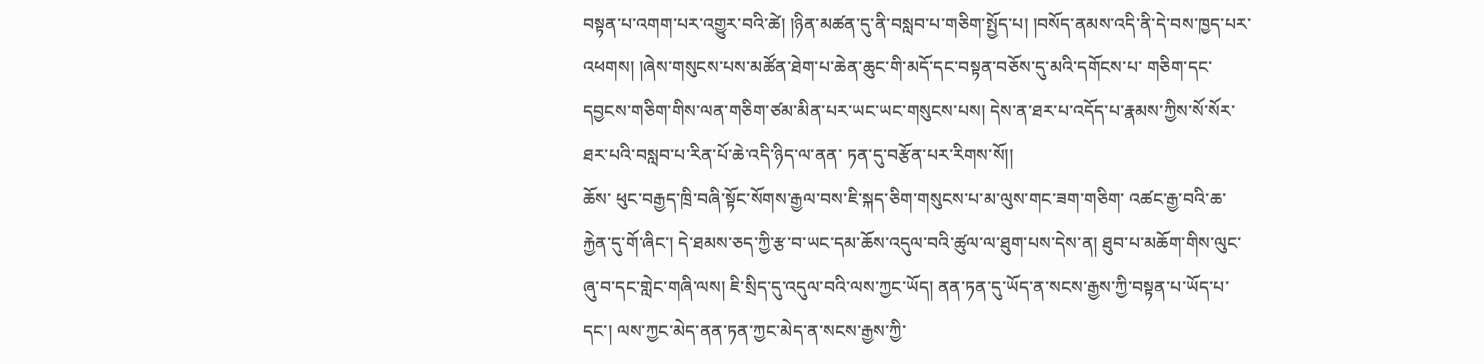བསྟན་པ་འགག་པར་འགྱུར་བའི་ཚེ། །ཉིན་མཚན་དུ་ནི་བསླབ་པ་གཅིག་སྤྱོད་པ། །བསོད་ནམས་འདི་ནི་དེ་བས་ཁྱད་པར་འཕགས། །ཞེས་གསུངས་པས་མཚོན་ཐེག་པ་ཆེན་ཆུང་གི་མདོ་དང་བསྟན་བཅོས་དུ་མའི་དགོངས་པ་ གཅིག་དང་དབྱངས་གཅིག་གིས་ལན་གཅིག་ཙམ་མིན་པར་ཡང་ཡང་གསུངས་པས། དེས་ན་ཐར་པ་འདོད་པ་རྣམས་ཀྱིས་སོ་སོར་ཐར་པའི་བསླབ་པ་རིན་པོ་ཆེ་འདི་ཉིད་ལ་ནན་ ཏན་དུ་བརྩོན་པར་རིགས་སོ།།
ཆོས་ ཕུང་བརྒྱད་ཁྲི་བཞི་སྟོང་སོགས་རྒྱལ་བས་ཇི་སྐད་ཅིག་གསུངས་པ་མ་ལུས་གང་ཟག་གཅིག་ འཚང་རྒྱ་བའི་ཆ་རྐྱེན་དུ་གོ་ཞིང་། དེ་ཐམས་ཅད་ཀྱི་རྩ་བ་ཡང་དམ་ཆོས་འདུལ་བའི་ཚུལ་ལ་ཐུག་པས་དེས་ན། ཐུབ་པ་མཆོག་གིས་ལུང་ཞུ་བ་དང་གླེང་གཞི་ལས། ཇི་སྲིད་དུ་འདུལ་བའི་ལས་ཀྱང་ཡོད། ནན་ཏན་དུ་ཡོད་ན་སངས་རྒྱས་ཀྱི་བསྟན་པ་ཡོད་པ་དང་། ལས་ཀྱང་མེད་ནན་ཏན་ཀྱང་མེད་ན་སངས་རྒྱས་ཀྱི་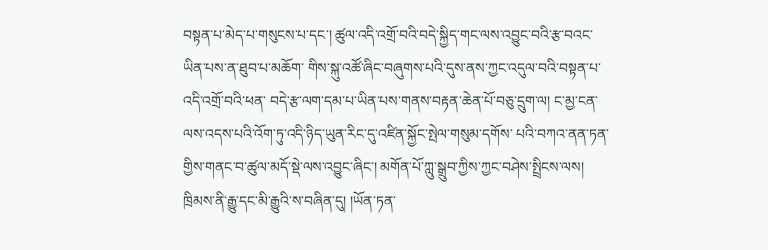བསྟན་པ་མེད་པ་གསུངས་པ་དང་། ཚུལ་འདི་འགྲོ་བའི་བདེ་སྐྱིད་གང་ལས་འབྱུང་བའི་རྩ་བའང་ཡིན་པས་ན་ཐུབ་པ་མཆོག་ གིས་སྐུ་འཚོ་ཞིང་བཞུགས་པའི་དུས་ནས་ཀྱང་འདུལ་བའི་བསྟན་པ་འདི་འགྲོ་བའི་ཕན་ བདེ་རྩ་ལག་དམ་པ་ཡིན་པས་གནས་བརྟན་ཆེན་པོ་བཅུ་དྲུག་ལ། ང་མྱ་ངན་ལས་འདས་པའི་འོག་ཏུ་འདི་ཉིད་ཡུན་རིང་དུ་འཛིན་སྐྱོང་སྤེལ་གསུམ་དགོས་ པའི་བཀའ་ནན་ཏན་གྱིས་གནང་བ་ཚུལ་མདོ་སྡེ་ལས་འབྱུང་ཞིང་། མགོན་པོ་ཀླུ་སྒྲུབ་ཀྱིས་ཀྱང་བཤེས་སྤྲིངས་ལས། ཁྲིམས་ནི་རྒྱུ་དང་མི་རྒྱུའི་ས་བཞིན་དུ། །ཡོན་ཏན་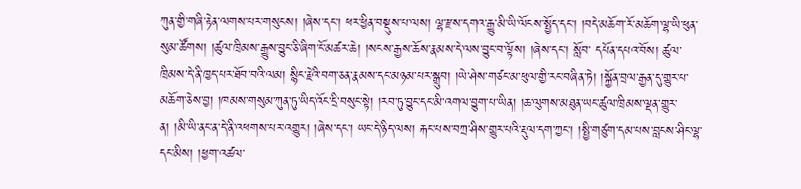ཀུན་གྱི་གཞི་རྟེན་ལགས་པར་གསུངས། །ཞེས་དང་། ཕར་ཕྱིན་བསྡུས་པ་ལས། ལྷ་རྫས་དགའ་རྒྱུ་མི་ཡི་ལོངས་སྤྱོད་དང་། །བདེ་མཆོག་རོ་མཆོག་ལྷ་ཡི་ཕུན་སུམ་ཚོགས། །ཚུལ་ཁྲིམས་རྒྱུས་བྱུང་ཅི་ཞིག་ངོ་མཚར་ཆེ། །སངས་རྒྱས་ཆོས་རྣམས་དེ་ལས་བྱུང་བ་ལྟོས། །ཞེས་དང་། སློབ་ དཔོན་དཔའ་བོས། ཚུལ་ཁྲིམས་དེ་ནི་ཁྱད་པར་ཐོབ་བའི་ལམ། སྙིང་རྗེའི་བག་ཅན་རྣམས་དང་མཉམ་པར་སྒྲུབ། །ཡེ་ཤེས་གཙང་མ་ཕུལ་གྱི་རང་བཞིན་ཏེ། །སྐྱོན་བྲལ་རྒྱན་དུ་གྱུར་པ་མཆོག་ཅེས་བྱ། །ཁམས་གསུམ་ཀུན་ཏུ་ཡིད་འོང་དྲི་བསུང་སྟེ། །རབ་ཏུ་བྱུང་དང་མི་འགལ་བྱུག་པ་ཡིན། །ཆ་ལུགས་མཐུན་ཡང་ཚུལ་ཁྲིམས་ལྡན་གྱུར་ན། །མི་ཡི་ནང་ན་དེ་ནི་འཕགས་པར་འགྱུར། །ཞེས་དང་། ཡང་དེ་ཉིད་ལས། རྐང་པས་བཀྲ་ཤིས་གྱུར་པའི་རྡུལ་དག་ཀྱང་། །སྤྱི་གཙུག་དམ་པས་བླངས་ཤིང་ལྷ་དང་མིས། །ཕྱག་འཚལ་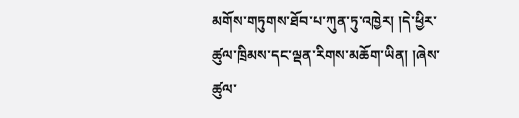མགོས་གཏུགས་ཐོབ་པ་ཀུན་ཏུ་འཁྱེར། །དེ་ཕྱིར་ཚུལ་ཁྲིམས་དང་ལྡན་རིགས་མཆོག་ཡིན། །ཞེས་ཚུལ་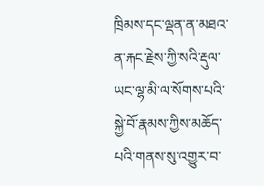ཁྲིམས་དང་ལྡན་ན་མཐའ་ན་རྐང་རྗེས་ཀྱི་སའི་རྡུལ་ཡང་ལྷ་མི་ལ་སོགས་པའི་ སྐྱེ་བོ་རྣམས་ཀྱིས་མཆོད་པའི་གནས་སུ་འགྱུར་བ་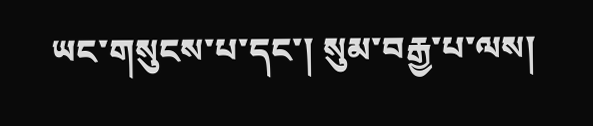ཡང་གསུངས་པ་དང་། སུམ་བརྒྱ་པ་ལས།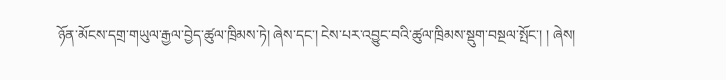ཉོན་མོངས་དགྲ་གཡུལ་རྒྱལ་བྱེད་ཚུལ་ཁྲིམས་ཏེ། ཞེས་དང་། ངེས་པར་འབྱུང་བའི་ཚུལ་ཁྲིམས་སྡུག་བསྔལ་སྤོང་། ། ཞེས།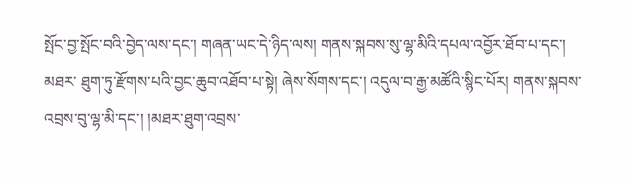སྤོང་བྱ་སྤོང་བའི་བྱེད་ལས་དང་། གཞན་ཡང་དེ་ཉིད་ལས། གནས་སྐབས་སུ་ལྷ་མིའི་དཔལ་འབྱོར་ཐོབ་པ་དང་། མཐར་ ཐུག་ཏུ་རྫོགས་པའི་བྱང་ཆུབ་འཐོབ་པ་སྟེ། ཞེས་སོགས་དང་། འདུལ་བ་རྒྱ་མཚོའི་སྙིང་པོར། གནས་སྐབས་འབྲས་བུ་ལྷ་མི་དང་། །མཐར་ཐུག་འབྲས་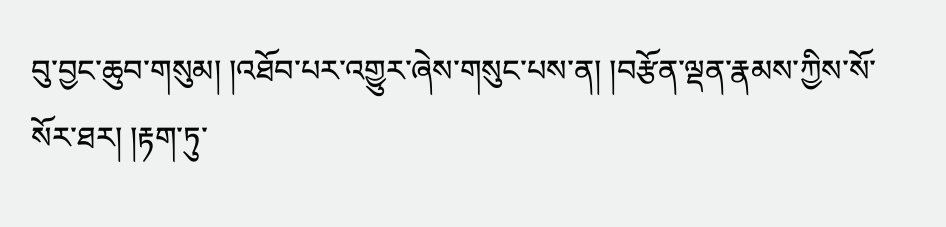བུ་བྱང་ཆུབ་གསུམ། །འཐོབ་པར་འགྱུར་ཞེས་གསུང་པས་ན། །བརྩོན་ལྡན་རྣམས་ཀྱིས་སོ་སོར་ཐར། །རྟག་ཏུ་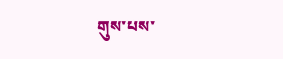གུས་པས་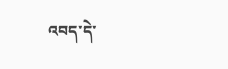འབད་དེ་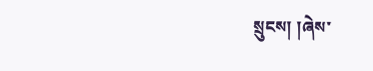སྲུངས། །ཞེས་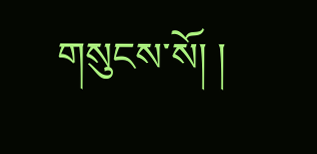གསུངས་སོ། །